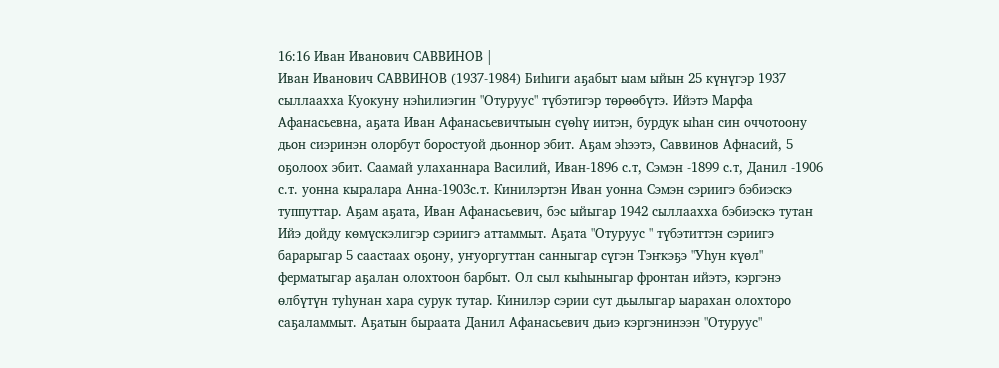16:16 Иван Иванович САВВИНОВ |
Иван Иванович САВВИНОВ (1937-1984) Биһиги аҕабыт ыам ыйын 25 күнүгэр 1937 сыллаахха Куокуну нэһилиэгин "Отуруус" түбэтигэр төрөөбүтэ. Ийэтэ Марфа Афанасьевна, аҕата Иван Афанасьевичтыын сүөһү иитэн, бурдук ыһан син оччотоону дьон сиэринэн олорбут боростуой дьоннор эбит. Аҕам эһээтэ, Саввинов Афнасий, 5 оҕолоох эбит. Саамай улаханнара Василий, Иван-1896 с.т, Сэмэн -1899 с.т, Данил -1906 с.т. уонна кыралара Анна-1903с.т. Кинилэртэн Иван уонна Сэмэн сэриигэ бэбиэскэ туппуттар. Аҕам аҕата, Иван Афанасьевич, бэс ыйыгар 1942 сыллаахха бэбиэскэ тутан Ийэ дойду көмүскэлигэр сэриигэ аттаммыт. Аҕата "Отуруус " түбэтиттэн сэриигэ барарыгар 5 саастаах оҕону, уҥуоргуттан санныгар сүгэн Тэҥкэҕэ "Уһун күөл" ферматыгар аҕалан олохтоон барбыт. Ол сыл кыһыныгар фронтан ийэтэ, кэргэнэ өлбүтүн туһунан хара сурук тутар. Кинилэр сэрии сут дьылыгар ыарахан олохторо саҕаламмыт. Аҕатын быраата Данил Афанасьевич дьиэ кэргэнинээн "Отуруус"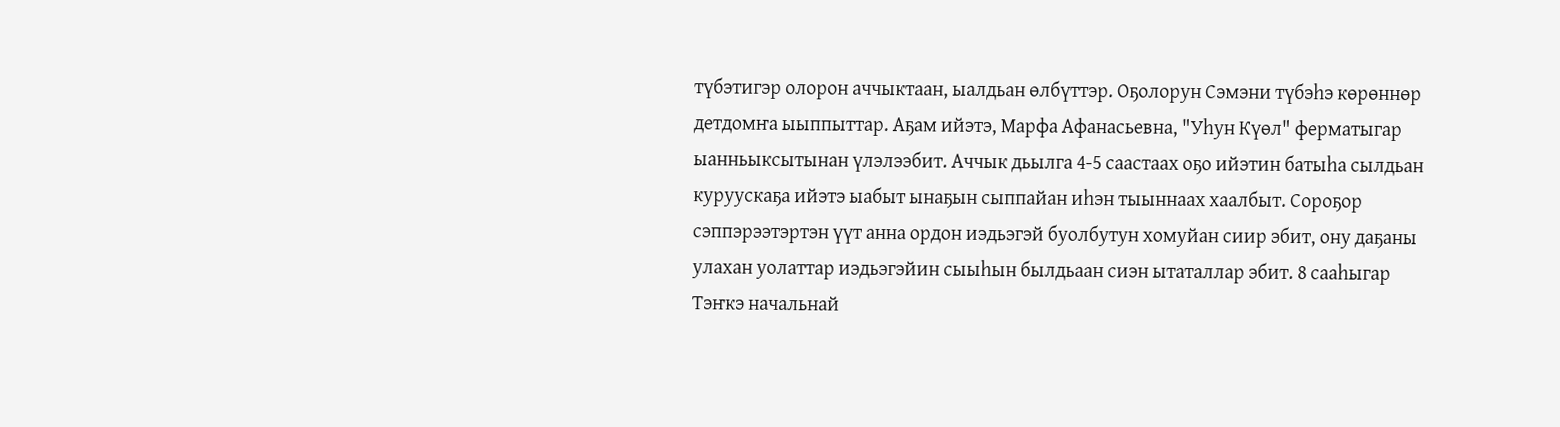түбэтигэр олорон аччыктаан, ыалдьан өлбүттэр. Оҕолорун Сэмэни түбэһэ көрөннөр детдомҥа ыыппыттар. Аҕам ийэтэ, Марфа Афанасьевна, "Уһун Күөл" ферматыгар ыанньыксытынан үлэлээбит. Аччык дьылга 4-5 саастаах оҕо ийэтин батыһа сылдьан куруускаҕа ийэтэ ыабыт ынаҕын сыппайан иһэн тыыннаах хаалбыт. Сороҕор сэппэрээтэртэн үүт анна ордон иэдьэгэй буолбутун хомуйан сиир эбит, ону даҕаны улахан уолаттар иэдьэгэйин сыыһын былдьаан сиэн ытаталлар эбит. 8 сааһыгар Тэҥкэ начальнай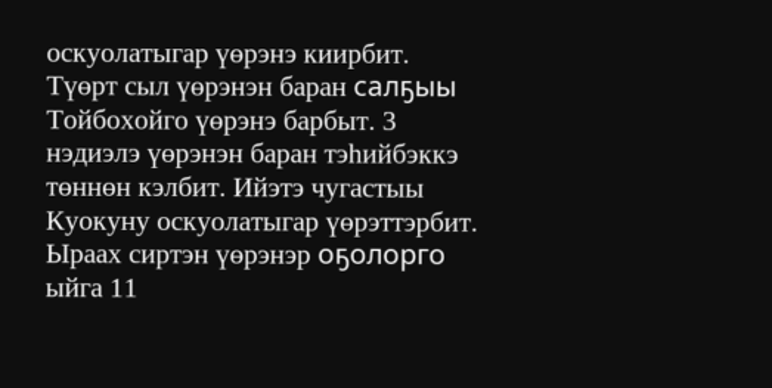оскуолатыгар үөрэнэ киирбит. Түөрт сыл үөрэнэн баран салҕыы Тойбохойго үөрэнэ барбыт. 3 нэдиэлэ үөрэнэн баран тэһийбэккэ төннөн кэлбит. Ийэтэ чугастыы Куокуну оскуолатыгар үөрэттэрбит. Ыраах сиртэн үөрэнэр оҕолорго ыйга 11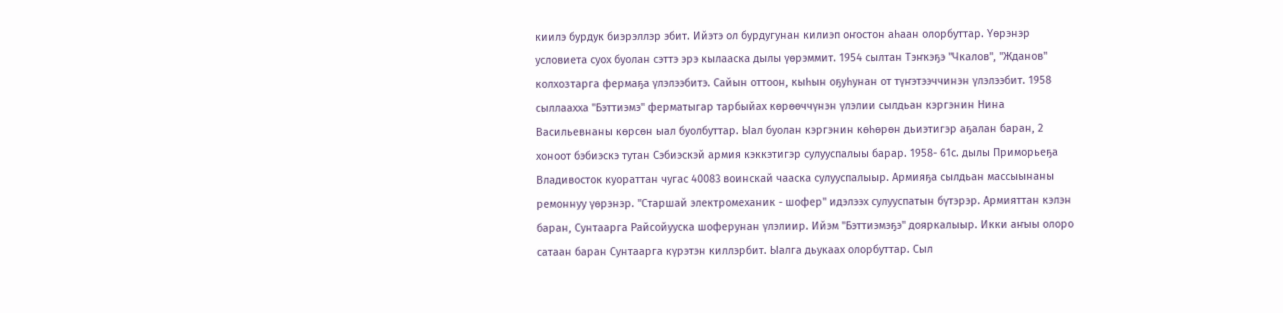киилэ бурдук биэрэллэр эбит. Ийэтэ ол бурдугунан килиэп оҥостон аһаан олорбуттар. Үөрэнэр условиета суох буолан сэттэ эрэ кылааска дылы үөрэммит. 1954 сылтан Тэҥкэҕэ "Чкалов", "Жданов" колхозтарга фермаҕа үлэлээбитэ. Сайын оттоон, кыһын оҕуһунан от түҥэтээччинэн үлэлээбит. 1958 сыллаахха "Бэттиэмэ" ферматыгар тарбыйах көрөөччүнэн үлэлии сылдьан кэргэнин Нина Васильевнаны көрсөн ыал буолбуттар. Ыал буолан кэргэнин көһөрөн дьиэтигэр аҕалан баран, 2 хоноот бэбиэскэ тутан Сэбиэскэй армия кэккэтигэр сулууспалыы барар. 1958- 61с. дылы Приморьеҕа Владивосток куораттан чугас 40083 воинскай чааска сулууспалыыр. Армияҕа сылдьан массыынаны ремоннуу үөрэнэр. "Старшай электромеханик - шофер" идэлээх сулууспатын бүтэрэр. Армияттан кэлэн баран, Сунтаарга Райсойууска шоферунан үлэлиир. Ийэм "Бэттиэмэҕэ" дояркалыыр. Икки аҥыы олоро сатаан баран Сунтаарга күрэтэн киллэрбит. Ыалга дьукаах олорбуттар. Сыл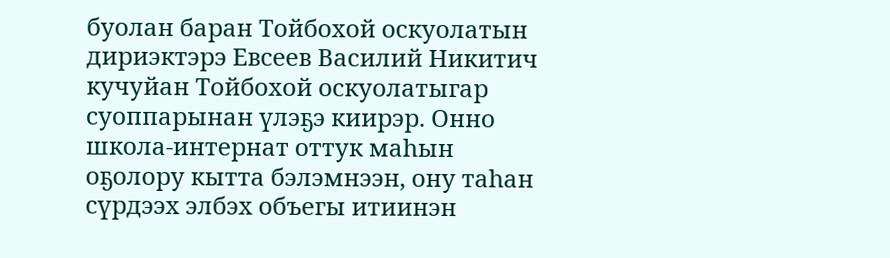буолан баран Тойбохой оскуолатын дириэктэрэ Евсеев Василий Никитич кучуйан Тойбохой оскуолатыгар суоппарынан үлэҕэ киирэр. Онно школа-интернат оттук маһын оҕолору кытта бэлэмнээн, ону таһан сүрдээх элбэх объегы итиинэн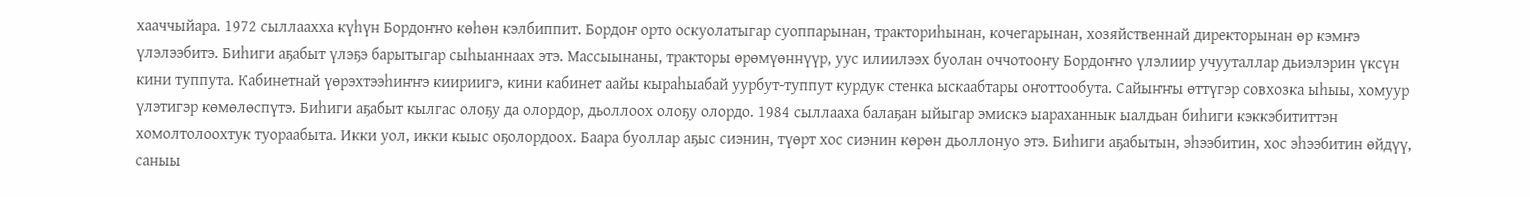хааччыйара. 1972 сыллаахха күһүн Бордоҥҥо көһөн кэлбиппит. Бордоҥ орто оскуолатыгар суоппарынан, тракториһынан, кочегарынан, хозяйственнай директорынан өр кэмҥэ үлэлээбитэ. Биһиги аҕабыт үлэҕэ барытыгар сыһыаннаах этэ. Массыынаны, тракторы өрөмүөннүүр, уус илиилээх буолан оччотооҥу Бордоҥҥо үлэлиир учууталлар дьиэлэрин үксүн кини туппута. Кабинетнай үөрэхтээһиҥҥэ киириигэ, кини кабинет аайы кыраһыабай уурбут-туппут курдук стенка ыскаабтары оҥоттообута. Сайыҥҥы өттүгэр совхозка ыһыы, хомуур үлэтигэр көмөлөспүтэ. Биһиги аҕабыт кылгас олоҕу да олордор, дьоллоох олоҕу олордо. 1984 сыллааха балаҕан ыйыгар эмискэ ыараханнык ыалдьан биһиги кэккэбититтэн хомолтолоохтук туораабыта. Икки уол, икки кыыс оҕолордоох. Баара буоллар аҕыс сиэнин, түөрт хос сиэнин көрөн дьоллонуо этэ. Биһиги аҕабытын, эһээбитин, хос эһээбитин өйдүү, саныы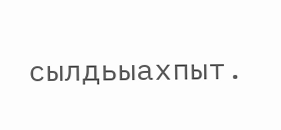сылдьыахпыт.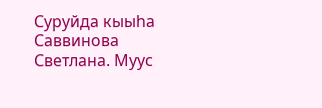Суруйда кыыһа Саввинова Светлана. Муус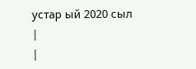устар ый 2020 сыл |
|